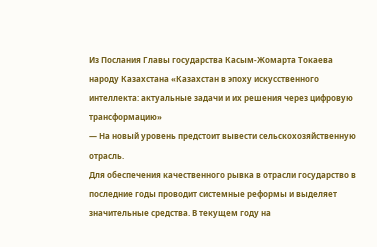Из Послания Главы государства Касым-Жомарта Токаева народу Казахстана «Казахстан в эпоху искусственного интеллекта: актуальные задачи и их решения через цифровую трансформацию»
— На новый уровень предстоит вывести сельскохозяйственную отрасль.
Для обеспечения качественного рывка в отрасли государство в последние годы проводит системные реформы и выделяет значительные средства. В текущем году на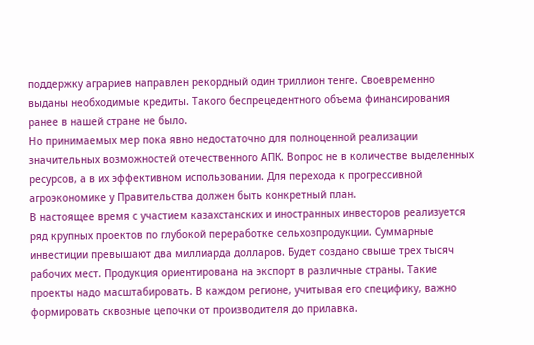поддержку аграриев направлен рекордный один триллион тенге. Своевременно выданы необходимые кредиты. Такого беспрецедентного объема финансирования ранее в нашей стране не было.
Но принимаемых мер пока явно недостаточно для полноценной реализации значительных возможностей отечественного АПК. Вопрос не в количестве выделенных ресурсов, а в их эффективном использовании. Для перехода к прогрессивной агроэкономике у Правительства должен быть конкретный план.
В настоящее время с участием казахстанских и иностранных инвесторов реализуется ряд крупных проектов по глубокой переработке сельхозпродукции. Суммарные инвестиции превышают два миллиарда долларов. Будет создано свыше трех тысяч рабочих мест. Продукция ориентирована на экспорт в различные страны. Такие проекты надо масштабировать. В каждом регионе, учитывая его специфику, важно формировать сквозные цепочки от производителя до прилавка.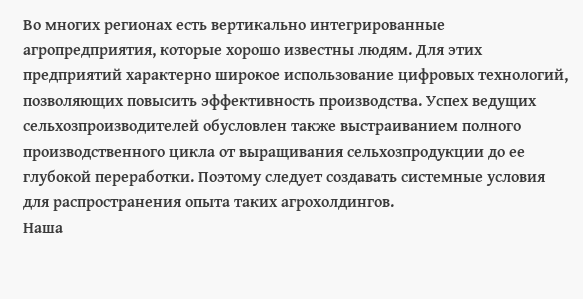Во многих регионах есть вертикально интегрированные агропредприятия, которые хорошо известны людям. Для этих предприятий характерно широкое использование цифровых технологий, позволяющих повысить эффективность производства. Успех ведущих сельхозпроизводителей обусловлен также выстраиванием полного производственного цикла от выращивания сельхозпродукции до ее глубокой переработки. Поэтому следует создавать системные условия для распространения опыта таких агрохолдингов.
Наша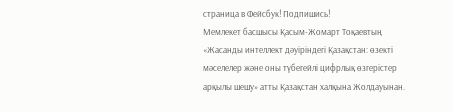страница в Фейсбук! Подпишись!
Мемлекет басшысы Қасым-Жомарт Тоқаевтың «Жасанды интеллект дәуіріндегі Қазақстан: өзекті мәселелер және оны түбегейлі цифрлық өзгерістер арқылы шешу» атты Қазақстан халқына Жолдауынан.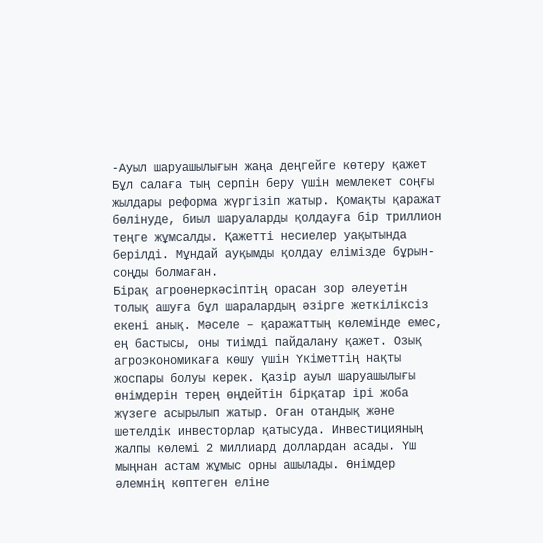-Ауыл шаруашылығын жаңа деңгейге көтеру қажет
Бұл салаға тың серпін беру үшін мемлекет соңғы жылдары реформа жүргізіп жатыр. Қомақты қаражат бөлінуде, биыл шаруаларды қолдауға бір триллион теңге жұмсалды. Қажетті несиелер уақытында берілді. Мұндай ауқымды қолдау елімізде бұрын-соңды болмаған.
Бірақ агроөнеркәсіптің орасан зор әлеуетін толық ашуға бұл шаралардың әзірге жеткіліксіз екені анық. Мәселе – қаражаттың көлемінде емес, ең бастысы, оны тиімді пайдалану қажет. Озық агроэкономикаға көшу үшін Үкіметтің нақты жоспары болуы керек. Қазір ауыл шаруашылығы өнімдерін терең өңдейтін бірқатар ірі жоба жүзеге асырылып жатыр. Оған отандық және шетелдік инвесторлар қатысуда. Инвестицияның жалпы көлемі 2 миллиард доллардан асады. Үш мыңнан астам жұмыс орны ашылады. Өнімдер әлемнің көптеген еліне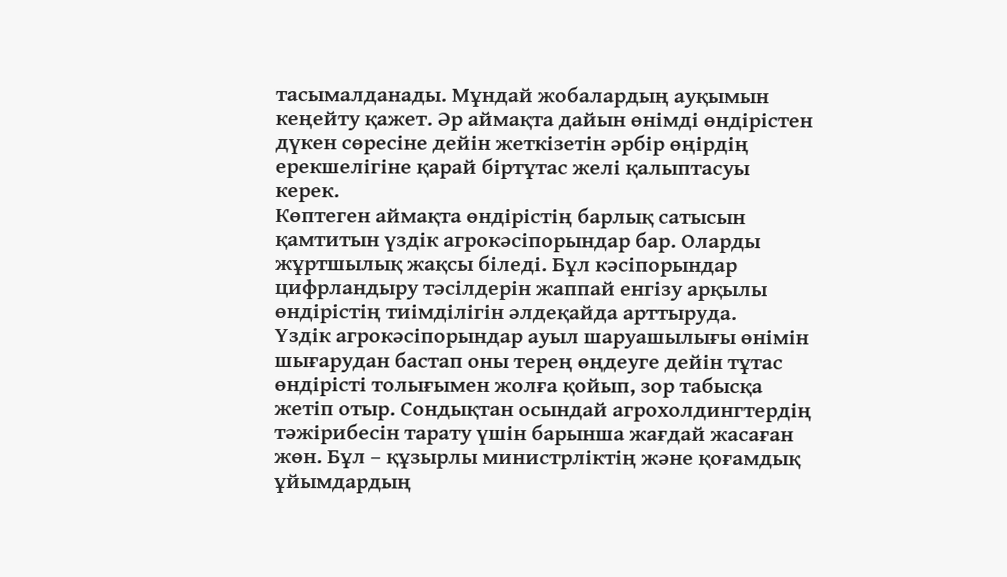тасымалданады. Мұндай жобалардың ауқымын кеңейту қажет. Әр аймақта дайын өнімді өндірістен дүкен сөресіне дейін жеткізетін әрбір өңірдің ерекшелігіне қарай біртұтас желі қалыптасуы керек.
Көптеген аймақта өндірістің барлық сатысын қамтитын үздік агрокәсіпорындар бар. Оларды жұртшылық жақсы біледі. Бұл кәсіпорындар цифрландыру тәсілдерін жаппай енгізу арқылы өндірістің тиімділігін әлдеқайда арттыруда.
Үздік агрокәсіпорындар ауыл шаруашылығы өнімін шығарудан бастап оны терең өңдеуге дейін тұтас өндірісті толығымен жолға қойып, зор табысқа жетіп отыр. Сондықтан осындай агрохолдингтердің тәжірибесін тарату үшін барынша жағдай жасаған жөн. Бұл – құзырлы министрліктің және қоғамдық ұйымдардың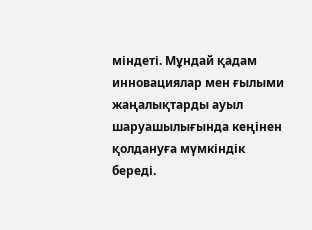міндеті. Мұндай қадам инновациялар мен ғылыми жаңалықтарды ауыл шаруашылығында кеңінен қолдануға мүмкіндік береді.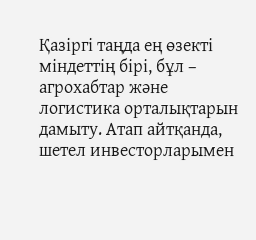Қазіргі таңда ең өзекті міндеттің бірі, бұл – агрохабтар және логистика орталықтарын дамыту. Атап айтқанда, шетел инвесторларымен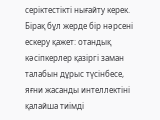серіктестікті нығайту керек. Бірақ бұл жерде бір нәрсені ескеру қажет: отандық кәсіпкерлер қазіргі заман талабын дұрыс түсінбесе, яғни жасанды интеллектіні қалайша тиімді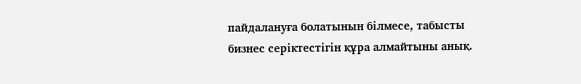пайдалануға болатынын білмесе, табысты бизнес серіктестігін құра алмайтыны анық.